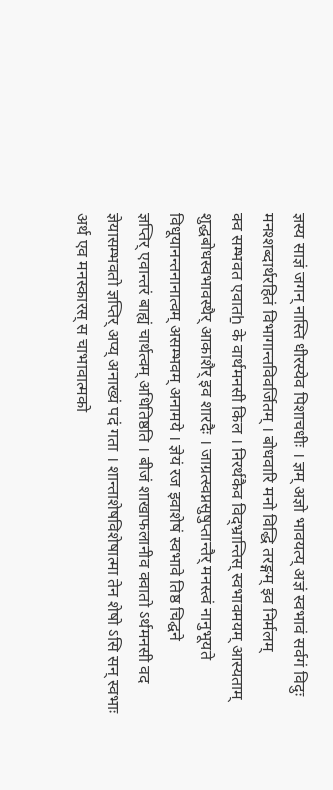ज्ञस्य साज्ञं जगन् नास्ति धीरस्येव पिशाचधीः । ज्ञम् अज्ञो भावयत्य् अज्ञं स्वभावं सर्वगं विदुः
मनश्शब्दार्थरहितं विभागान्तविवर्जितम् । बोधवारि मनो विद्धि तरङ्गम् इव निर्मलम्
क्व सम्भवत एवातẖ के वार्थमनसी किल । निरर्थकैव विद्भ्रान्तिस् स्वभावमयम् आस्यताम्
शुद्धबोधस्वभावस्थैर् आकाशैर् इव शारदैः । जाग्रत्स्वप्नसुषुप्तान्तैर् मनस्त्वं नानुभूयते
विधूयानन्तनानात्वम् असम्भवम् अनामये । ज्ञेयं रज इवाशेषं स्वभावे तिष्ठ चिद्घने
ज्ञप्तिर् एवान्तरं बाह्यं चार्थत्वम् अधितिष्ठति । बीजं शाखाफलानीव क्वातो ऽर्थमनसी वद
ज्ञेयासम्भवतो ज्ञप्तिर् अप्य् अनाख्यं पदं गता । शान्ताशेषविशेषात्मा तेन शेषो ऽसि सन् स्वभाः
अर्थ एव मनस्कारस् स चाभावात्मको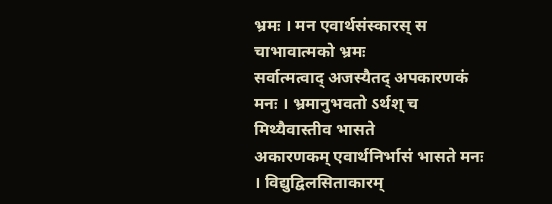भ्रमः । मन एवार्थसंस्कारस् स चाभावात्मको भ्रमः
सर्वात्मत्वाद् अजस्यैतद् अपकारणकं मनः । भ्रमानुभवतो ऽर्थश् च मिथ्यैवास्तीव भासते
अकारणकम् एवार्थनिर्भासं भासते मनः । विद्युद्विलसिताकारम्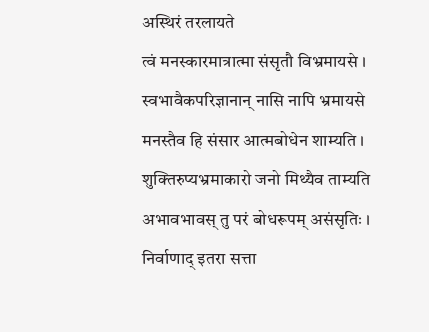अस्थिरं तरलायते
त्वं मनस्कारमात्रात्मा संसृतौ विभ्रमायसे । स्वभावैकपरिज्ञानान् नासि नापि भ्रमायसे
मनस्तैव हि संसार आत्मबोधेन शाम्यति । शुक्तिरुप्यभ्रमाकारो जनो मिथ्यैव ताम्यति
अभावभावस् तु परं बोधरूपम् असंसृतिः । निर्वाणाद् इतरा सत्ता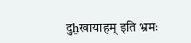दुẖखायाहम् इति भ्रमः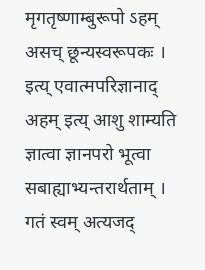मृगतृष्णाम्बुरूपो ऽहम् असच् छून्यस्वरूपकः । इत्य् एवात्मपरिज्ञानाद् अहम् इत्य् आशु शाम्यति
ज्ञात्वा ज्ञानपरो भूत्वा सबाह्याभ्यन्तरार्थताम् । गतं स्वम् अत्यजद्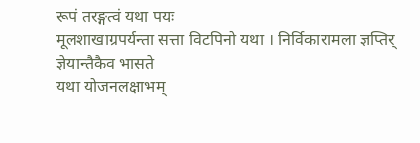रूपं तरङ्गत्वं यथा पयः
मूलशाखाग्रपर्यन्ता सत्ता विटपिनो यथा । निर्विकारामला ज्ञप्तिर् ज्ञेयान्तैकैव भासते
यथा योजनलक्षाभम्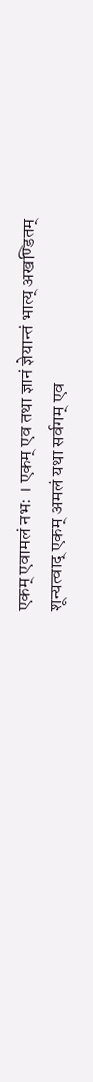एकम् एवामलं नभः । एकम् एव तथा ज्ञानं ज्ञेयान्तं भात्य् अखण्डितम्
शून्यत्वाद् एकम् अमलं यथा सर्वगम् एव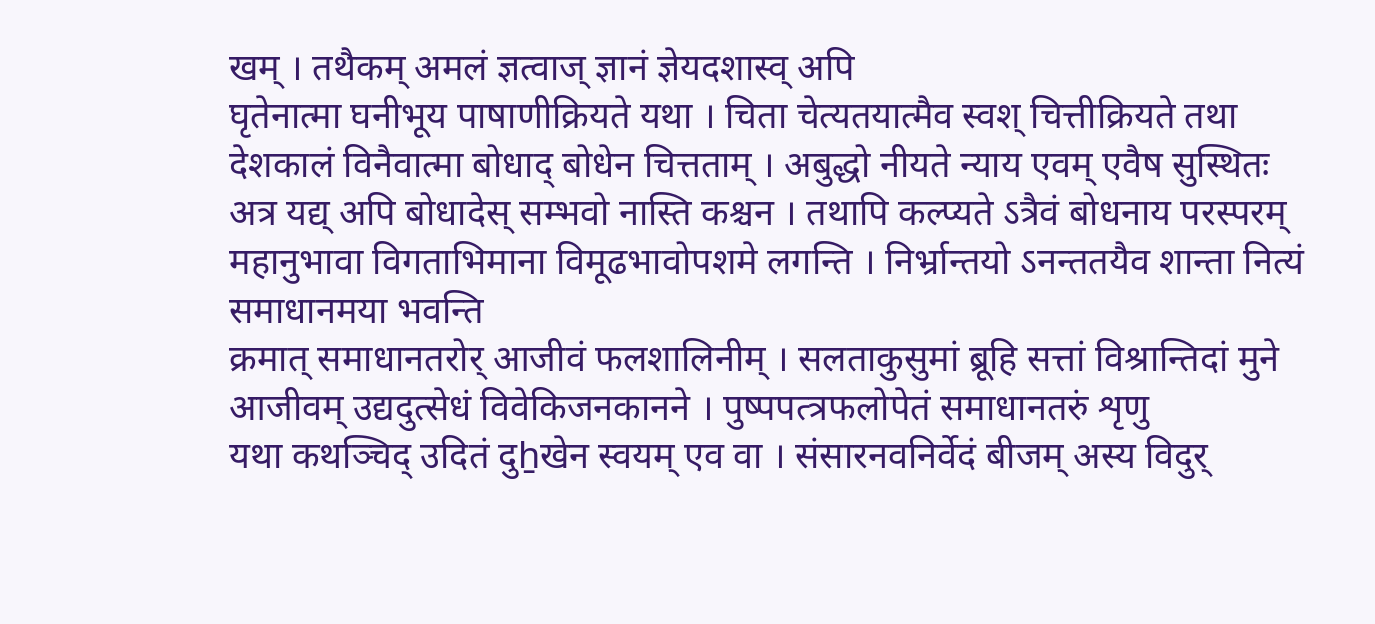खम् । तथैकम् अमलं ज्ञत्वाज् ज्ञानं ज्ञेयदशास्व् अपि
घृतेनात्मा घनीभूय पाषाणीक्रियते यथा । चिता चेत्यतयात्मैव स्वश् चित्तीक्रियते तथा
देशकालं विनैवात्मा बोधाद् बोधेन चित्तताम् । अबुद्धो नीयते न्याय एवम् एवैष सुस्थितः
अत्र यद्य् अपि बोधादेस् सम्भवो नास्ति कश्चन । तथापि कल्प्यते ऽत्रैवं बोधनाय परस्परम्
महानुभावा विगताभिमाना विमूढभावोपशमे लगन्ति । निर्भ्रान्तयो ऽनन्ततयैव शान्ता नित्यं समाधानमया भवन्ति
क्रमात् समाधानतरोर् आजीवं फलशालिनीम् । सलताकुसुमां ब्रूहि सत्तां विश्रान्तिदां मुने
आजीवम् उद्यदुत्सेधं विवेकिजनकानने । पुष्पपत्त्रफलोपेतं समाधानतरुं शृणु
यथा कथञ्चिद् उदितं दुẖखेन स्वयम् एव वा । संसारनवनिर्वेदं बीजम् अस्य विदुर्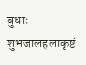बुधाः
शुभजालहलाकृष्टं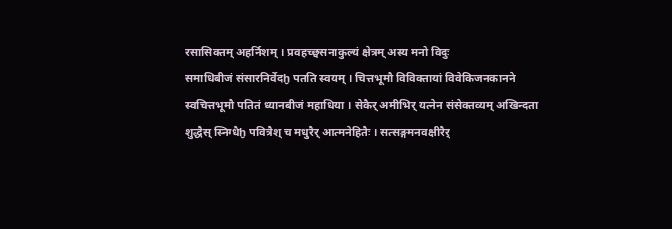रसासिक्तम् अहर्निशम् । प्रवहच्छ्वसनाकुल्यं क्षेत्रम् अस्य मनो विदुः
समाधिबीजं संसारनिर्वेदḫ पतति स्वयम् । चित्तभूमौ विविक्तायां विवेकिजनकानने
स्वचित्तभूमौ पतितं ध्यानबीजं महाधिया । सेकैर् अमीभिर् यत्नेन संसेक्तव्यम् अखिन्दता
शुद्धैस् स्निग्धैḫ पवित्रैश् च मधुरैर् आत्मनेहितैः । सत्सङ्गमनवक्षीरैर्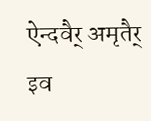ऐन्दवैर् अमृतैर् इव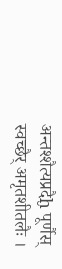अन्तश्शैत्यप्रदैḫ पूर्णैस् स्वच्छैर् अमृतशीतलैः ।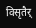विसृतैर्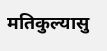मतिकुल्यासु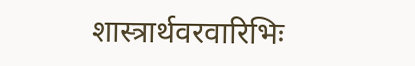शास्त्रार्थवरवारिभिः